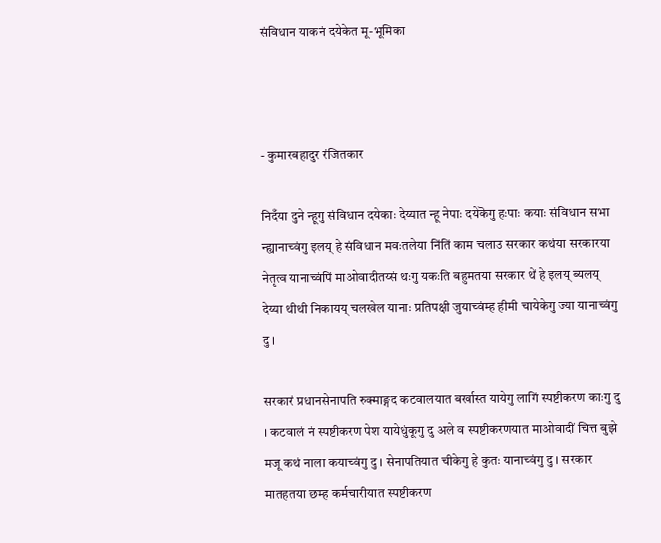संविधान याकनं दयेकेत मू-भूमिका



- कुमारबहादुर रंजितकार

निदँया दुने न्हूगु संविधान दयेकाः देय्यात न्हू नेपाः दयेकॆगु हःपाः कयाः संविधान सभा न्ह्यानाच्वंगु इलय् हे संविधान मवःतलेया निंतिं काम चलाउ सरकार कथंया सरकारया नेतृत्व यानाच्वंपिं माओवादीतय्सं थःगु यकःति बहुमतया सरकार थें हे इलय् ब्यलय् देय्या थीथी निकायय् चलखेल यानाः प्रतिपक्षी जुयाच्वंम्ह हीमी चायेकेगु ज्या यानाच्वंगु दु ।

सरकारं प्रधानसेनापति रुक्माङ्गद कटवालयात बर्खास्त यायेगु लागिं स्पष्टीकरण काःगु दु । कटवालं नं स्पष्टीकरण पेश यायेधुंकूगु दु अले व स्पष्टीकरणयात माओवादीं चित्त बुझे मजू कथं नाला कयाच्वंगु दु । सेनापतियात चीकेगु हे कुतः यानाच्वंगु दु । सरकार मातहतया छम्ह कर्मचारीयात स्पष्टीकरण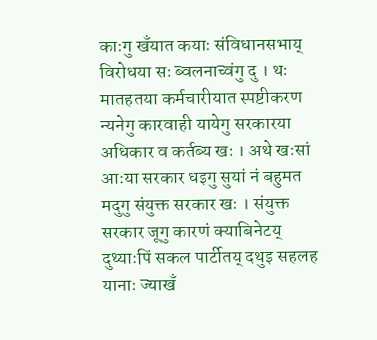काःगु खँयात कयाः संविधानसभाय् विरोधया सः ब्वलनाच्वंगु दु । थः मातहतया कर्मचारीयात स्पष्टीकरण न्यनेगु कारवाही यायेगु सरकारया अधिकार व कर्तब्य खः । अथे खःसां आःया सरकार धइगु सुयां नं बहुमत मदुगु संयुक्त सरकार खः । संयुक्त सरकार जूगु कारणं क्याबिनेटय् दुथ्याःपिं सकल पार्टीतय् दथुइ सहलह यानाः ज्याखँ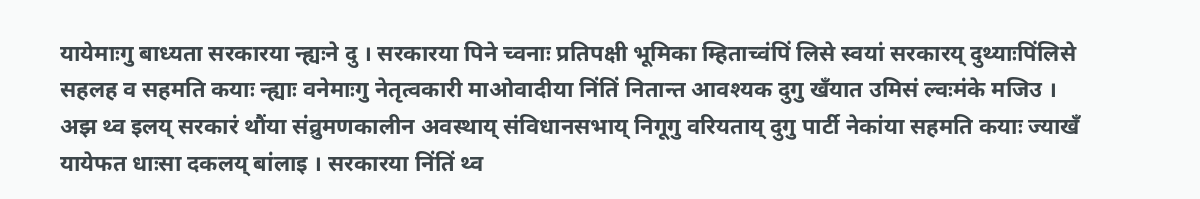यायेमाःगु बाध्यता सरकारया न्ह्यःने दु । सरकारया पिने च्वनाः प्रतिपक्षी भूमिका म्हिताच्वंपिं लिसे स्वयां सरकारय् दुथ्याःपिंलिसे सहलह व सहमति कयाः न्ह्याः वनेमाःगु नेतृत्वकारी माओवादीया निंतिं नितान्त आवश्यक दुगु खँयात उमिसं ल्वःमंके मजिउ । अझ थ्व इलय् सरकारं थौंया संव्रुमणकालीन अवस्थाय् संविधानसभाय् निगूगु वरियताय् दुगु पार्टी नेकांया सहमति कयाः ज्याखँ यायेफत धाःसा दकलय् बांलाइ । सरकारया निंतिं थ्व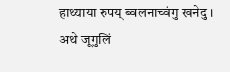हाथ्याया रुपय् ब्वलनाच्वंगु खनेदु । अथे जूगुलिं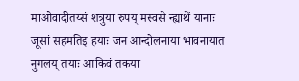माओवादीतय्सं शत्रुया रुपय् मस्वसे न्ह्याथें यानाः जूसां सहमतिइ हयाः जन आन्दोलनाया भावनायात नुगलय् तयाः आकिवं तकया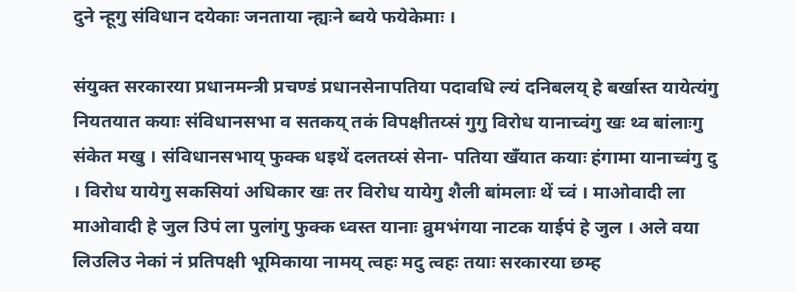दुने न्हूगु संविधान दयेकाः जनताया न्ह्यःने ब्वये फयेकेमाः ।

संयुक्त सरकारया प्रधानमन्त्री प्रचण्डं प्रधानसेनापतिया पदावधि ल्यं दनिबलय् हे बर्खास्त यायेत्यंगु नियतयात कयाः संविधानसभा व सतकय् तकं विपक्षीतय्सं गुगु विरोध यानाच्वंगु खः थ्व बांलाःगु संकेत मखु । संविधानसभाय् फुक्क धइथें दलतय्सं सेना- पतिया खँयात कयाः हंगामा यानाच्वंगु दु । विरोध यायेगु सकसियां अधिकार खः तर विरोध यायेगु शैली बांमलाः थें च्वं । माओवादी ला माओवादी हे जुल उिपं ला पुलांगु फुक्क ध्वस्त यानाः व्रुमभंगया नाटक याईपं हे जुल । अले वया लिउलिउ नेकां नं प्रतिपक्षी भूमिकाया नामय् त्वहः मदु त्वहः तयाः सरकारया छम्ह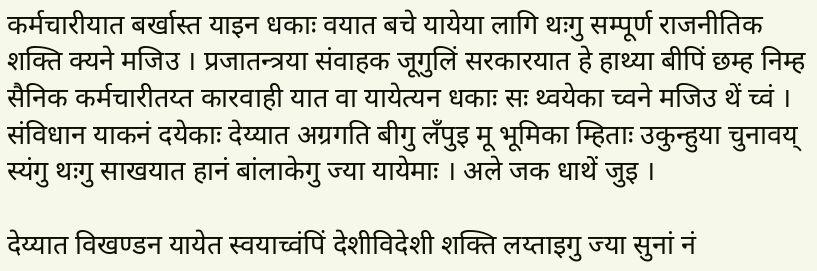कर्मचारीयात बर्खास्त याइन धकाः वयात बचे यायेया लागि थःगु सम्पूर्ण राजनीतिक शक्ति क्यने मजिउ । प्रजातन्त्रया संवाहक जूगुलिं सरकारयात हे हाथ्या बीपिं छम्ह निम्ह सैनिक कर्मचारीतय्त कारवाही यात वा यायेत्यन धकाः सः थ्वयेका च्वने मजिउ थें च्वं । संविधान याकनं दयेकाः देय्यात अग्रगति बीगु लँपुइ मू भूमिका म्हिताः उकुन्हुया चुनावय् स्यंगु थःगु साखयात हानं बांलाकेगु ज्या यायेमाः । अले जक धाथें जुइ ।

देय्यात विखण्डन यायेत स्वयाच्वंपिं देशीविदेशी शक्ति लय्ताइगु ज्या सुनां नं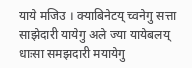याये मजिउ । क्याबिनेटय् च्वनेगु सत्ता साझेदारी यायेगु अले ज्या यायेबलय् धाःसा समझदारी मयायेगु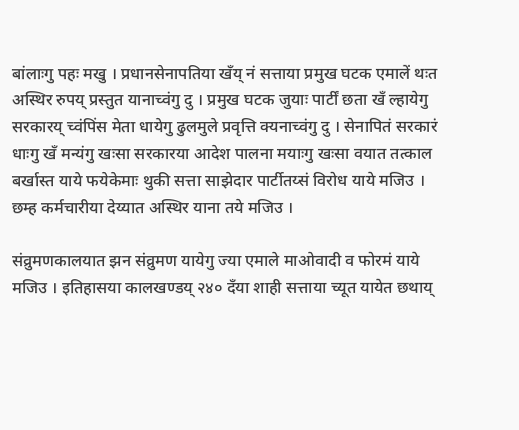बांलाःगु पहः मखु । प्रधानसेनापतिया खँय् नं सत्ताया प्रमुख घटक एमालें थःत अस्थिर रुपय् प्रस्तुत यानाच्वंगु दु । प्रमुख घटक जुयाः पार्टीं छता खँ ल्हायेगु सरकारय् च्वंपिंस मेता धायेगु ढुलमुले प्रवृत्ति क्यनाच्वंगु दु । सेनापितं सरकारं धाःगु खँ मन्यंगु खःसा सरकारया आदेश पालना मयाःगु खःसा वयात तत्काल बर्खास्त याये फयेकेमाः थुकी सत्ता साझेदार पार्टीतय्सं विरोध याये मजिउ । छम्ह कर्मचारीया देय्यात अस्थिर याना तये मजिउ ।

संव्रुमणकालयात झन संव्रुमण यायेगु ज्या एमाले माओवादी व फोरमं याये मजिउ । इतिहासया कालखण्डय् २४० दँया शाही सत्ताया च्यूत यायेत छथाय्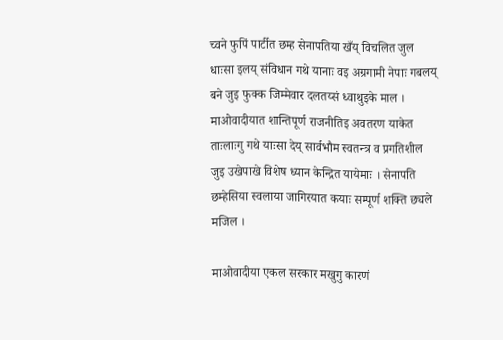च्वने फुपिं पार्टीत छम्ह सेनापतिया खँय् विचलित जुल धाःसा इलय् संविधान गथे यानाः वइ अग्रगामी नेपाः गबलय् बने जुइ फुक्क जिम्मेवार दलतय्सं ध्वाथुइके माल । माओवादीयात शान्तिपूर्ण राजनीतिइ अवतरण याकेत ताःलाःगु गथे याःसा देय् सार्वभौम स्वतन्त्र व प्रगतिशील जुइ उखेपाखे विशेष ध्यान केन्द्रित यायेमाः । सेनापति छम्हेसिया स्वलाया जागिरयात कयाः सम्पूर्ण शक्ति छ्यले मजिल ।

माओवादीया एकल सरकार मखुगु कारणं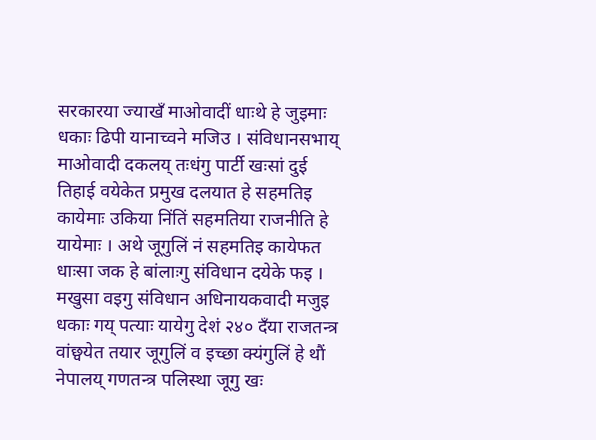सरकारया ज्याखँ माओवादीं धाःथे हे जुइमाः धकाः ढिपी यानाच्वने मजिउ । संविधानसभाय् माओवादी दकलय् तःधंगु पार्टी खःसां दुई तिहाई वयेकेत प्रमुख दलयात हे सहमतिइ कायेमाः उकिया निंतिं सहमतिया राजनीति हे यायेमाः । अथे जूगुलिं नं सहमतिइ कायेफत धाःसा जक हे बांलाःगु संविधान दयेके फइ । मखुसा वइगु संविधान अधिनायकवादी मजुइ धकाः गय् पत्याः यायेगु देशं २४० दँया राजतन्त्र वांछ्वयेत तयार जूगुलिं व इच्छा क्यंगुलिं हे थौं नेपालय् गणतन्त्र पलिस्था जूगु खः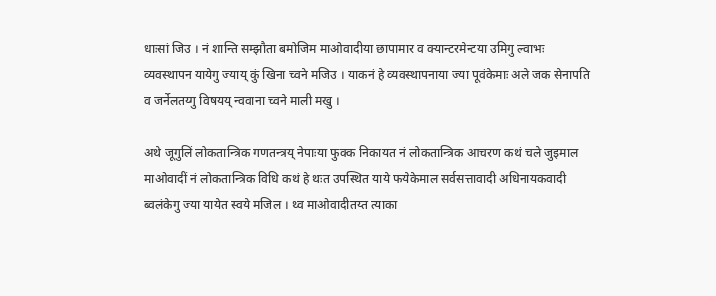धाःसां जिउ । नं शान्ति सम्झौता बमोजिम माओवादीया छापामार व क्यान्टरमेन्टया उमिगु ल्वाभः व्यवस्थापन यायेगु ज्याय् कुं खिना च्वने मजिउ । याकनं हे व्यवस्थापनाया ज्या पूवंकेमाः अले जक सेनापति व जर्नेलतय्गु विषयय् न्ववाना च्वने माली मखु ।

अथे जूगुलिं लोकतान्त्रिक गणतन्त्रय् नेपाःया फुक्क निकायत नं लोकतान्त्रिक आचरण कथं चले जुइमाल माओवादीं नं लोकतान्त्रिक विधि कथं हे थःत उपस्थित याये फयेकेमाल सर्वसत्तावादी अधिनायकवादी ब्वलंकेगु ज्या यायेत स्वये मजिल । थ्व माओवादीतय्त त्याका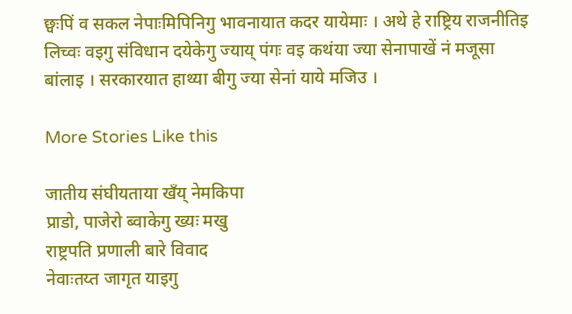छ्वःपिं व सकल नेपाःमिपिनिगु भावनायात कदर यायेमाः । अथे हे राष्ट्रिय राजनीतिइ लिच्वः वइगु संविधान दयेकेगु ज्याय् पंगः वइ कथंया ज्या सेनापाखें नं मजूसा बांलाइ । सरकारयात हाथ्या बीगु ज्या सेनां याये मजिउ ।

More Stories Like this

जातीय संघीयताया खँय् नेमकिपा
प्राडो, पाजेरो ब्वाकेगु ख्यः मखु
राष्ट्रपति प्रणाली बारे विवाद
नेवाःतय्त जागृत याइगु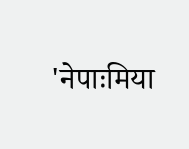'नेपाःमिया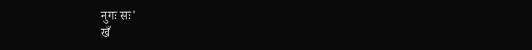नुगः सः'
खँ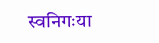स्वनिगःया